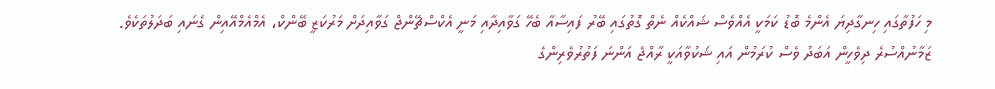މި ހަފުތާގައި ހިނގާދިޔަ އެންމެ ބޮޑު ކަމަކީ އެއްވެސް ޝައްކެއް ނެތް ގޮތުގައި ބޭރު ފައިސާއާ ބެހޭ ގަވާއިދާއި މަނީ އެކްސްޗޭންޖް ގަވާއިދަށް މަރުކަޒީ ބޭންކް، އެމްއެމްއޭއިން ގެނައި ބަދަލުތަކެވެ.
ޒަމާނުއްސުރެ ދިވެހީން އަބަދު ވެސް ކުރަމުން އައި ޝަކުވާއަކީ ރާއްޖެ އަންނަ ފަތުރުވެރިންގެ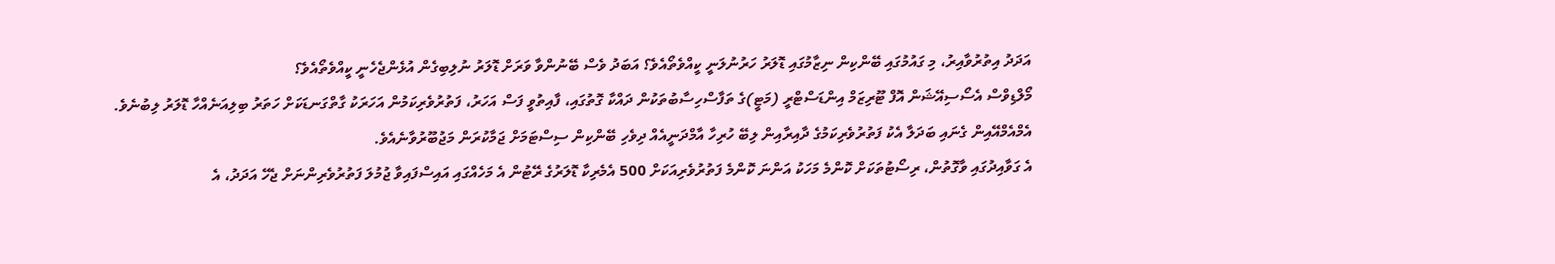އަދަދު އިތުރުވާއިރު، މި ގައުމުގައި ބޭންކިން ނިޒާމުގައި ޑޮލަރު ހަރުނުލަނީ ކީއްވެތޯއެވެ؟ އަބަދު ވެސް ބޭނުންވާ ވަރަށް ޑޮލަރު ނުލިބިގެން އުޅެންޖެހެނީ ކީއްވެތޯއެވެ؟
މޯލްޑިވްސް އެސޯސިއޭޝަން އޮފް ޓޫރިޒަމް އިންޑަސްޓްރީ (މަޓީ)ގެ ތަފާސްހިސާބުތަކުން ދައްކާ ގޮތުގައި، ފާއިތުވީ ފަސް އަހަރު، ފަތުރުވެރިކަމުން އަހަރަކު ގާތްގަނޑަކަށް ހަތަރު ބިލިއަނެއްހާ ޑޮލަރު ލިބުނެވެ.
އެމްއެމްއޭއިން ގެނައި ބަދަލާ އެކު ފަތުރުވެރިކަމުގެ ދާއިރާއިން ލިބޭ ހުރިހާ އާމްދަނީއެއް ދިވެހި ބޭންކިން ސިސްޓަމަށް ޖަމާކުރަން މަޖުބޫރުވާނެއެވެ.
އެ ގަވާއިދުގައި ވާގޮތުން، ރިސޯޓުތަކަށް ކޮންމެ މަހަކު އަންނަ ކޮންމެ ފަތުރުވެރިއަކަށް 500 އެމެރިކާ ޑޮލަރުގެ ރޭޓުން އެ މަހެއްގައި އައިސްފައިވާ ޖުމުލަ ފަތުރުވެރިންނަށް ޖެހޭ އަދަދު، އެ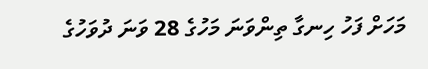މަހަށް ފަހު ހިނގާ ތިންވަނަ މަހުގެ 28 ވަނަ ދުވަހުގެ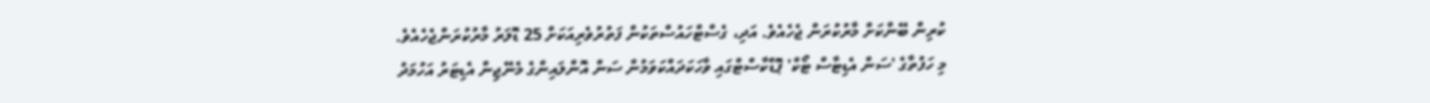ކުރިން ބޭންކަށް މާރުކުރަން ޖެހެއެވެ. އަދި، ގެސްޓްހައުސްތަކުން ފަތުރުވެރިއަކަށް 25 ޑޮލަރު މާރުކުރަންޖެހެއެވެ.
މި ހަފުތާގެ 'ސަން އެޑިޓާސް ޓޯކް' ޕޮޑްކާސްޓްގައި ވާހަކަދައްކަވަމުން ސަން އޮންލައިންގެ މެނޭޖިން އެޑިޓަރު އަހުމަދު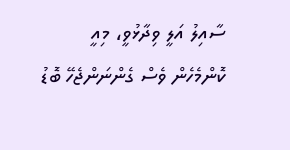ސާއިލު އަލީ ވިދާޅުވީ، މިއީ ކޮންމެހެން ވެސް ގެންނަންޖެހޭ ބޮޑު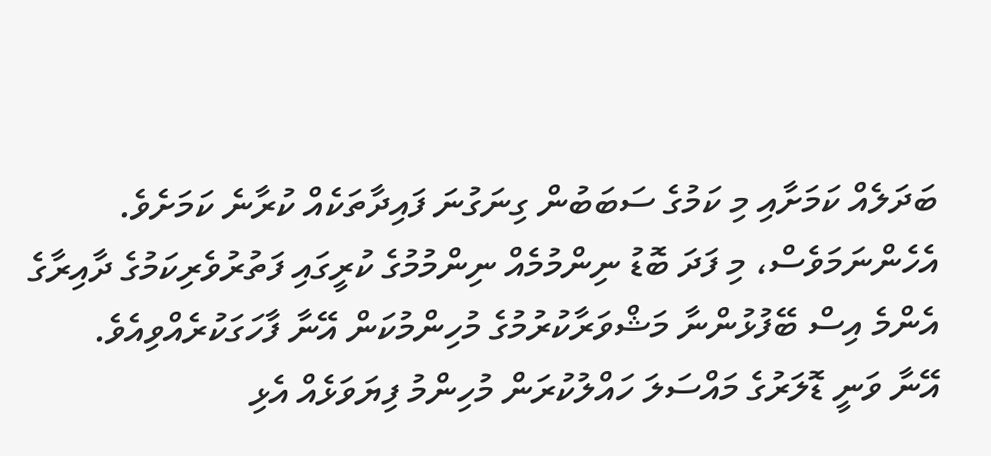ބަދަލެއް ކަމަށާއި މި ކަމުގެ ސަބަބުން ގިނަގުނަ ފައިދާތަކެއް ކުރާނެ ކަމަށެވެ.
އެހެންނަމަވެސް، މި ފަދަ ބޮޑު ނިންމުމެއް ނިންމުމުގެ ކުރީގައި ފަތުރުވެރިކަމުގެ ދާއިރާގެ އެންމެ އިސް ބޭފުޅުންނާ މަޝްވަރާކުރުމުގެ މުހިންމުކަން އޭނާ ފާހަގަކުރެއްވިއެވެ.
އޭނާ ވަނީ ޑޮލަރުގެ މައްސަލަ ހައްލުކުރަން މުހިންމު ފިޔަވަޅެއް އެޅި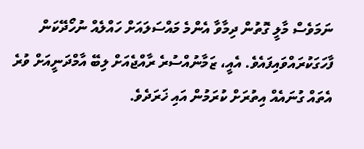ނަމަވެސް މާލީ ގޮތުން ދިމާވާ އެންމެ މައްސަލައަށް ހައްލެއް ނުހޯދޭކަން ފާހަގަކުރައްވައިފައެވެ. އެއީ، ޒަމާނުއްސުރެ ރާއްޖެއަށް ލިބޭ އާމްދަނީއަށް ވުރެ އެތައް ގުނައެއް އިތުރަށް ކުރަމުން އައި ޚަރަދެވެ.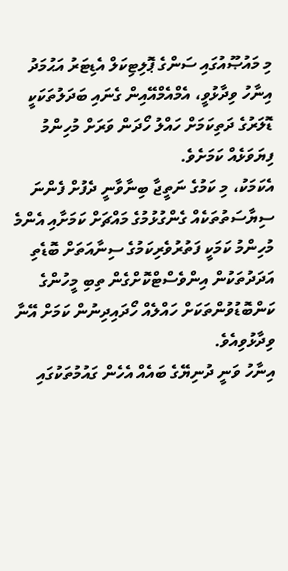މި މައުޞޫއުގައި ސަންގެ ޕޮލިޓިކަލް އެޑިޓަރު އަޙުމަދު އިނާހު ވިދާޅުވީ، އެމްއެމްއޭއިން ގެނައި ބަދަލުތަކަކީ ޑޮލަރުގެ ދަތިކަމަށް ހައްލު ހޯދަން ވަރަށް މުހިންމު ފިޔަވަޅެއް ކަމަށެވެ.
އެކަމަކު، މި ކަމުގެ ނަތީޖާ ބިނާވާނީ ދެފުށް ފެންނަ ސިޔާސަތުތަކެއް ގެންގުޅުމުގެ މައްޗަށް ކަމަށާއި އެންމެ މުހިންމު ކަމަކީ ފަތުރުވެރިކަމުގެ ސިނާއަތަށް ބޮޑެތި އަދަދުތަކުން އިންވެސްޓްކޮށްގެން ތިބި މީހުންގެ ކަންބޮޑުވުންތަކަށް ހައްލެއް ހޯދައިދިނުން ކަމަށް އޭނާ ވިދާޅުވިއެވެ.
އިނާހު ވަނީ ދުނިޔޭގެ ބައެއް އެހެން ގައުމުތަކުގައި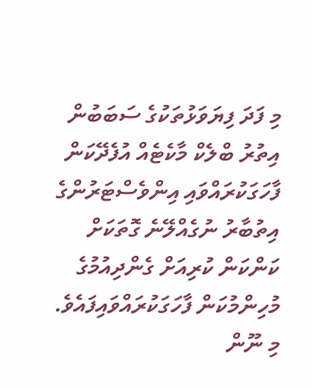މި ފަދަ ފިޔަވަޅުތަކުގެ ސަބަބުން އިތުރު ބްލެކް މާކެޓެއް އުފެދޭކަން ފާހަގަކުރައްވައި އިންވެސްޓަރުންގެ އިތުބާރު ނުގެއްލޭނެ ގޮތަކަށް ކަންކަން ކުރިއަށް ގެންދިއުމުގެ މުހިންމުކަން ފާހަގަކުރައްވައިފައެވެ.
މި ނޫން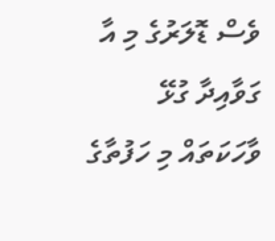ވެސް ޑޮލަރުގެ މި އާ ގަވާއިދާ ގުޅޭ ވާހަކަތައް މި ހަފުތާގެ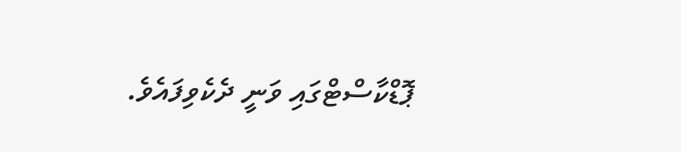ޕޮޑްކާސްޓްގައި ވަނީ ދެކެވިފައެވެ.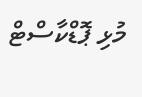މުޅި ޕޮޑްކާސްޓް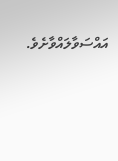އައްސަވާލައްވާށެވެ.